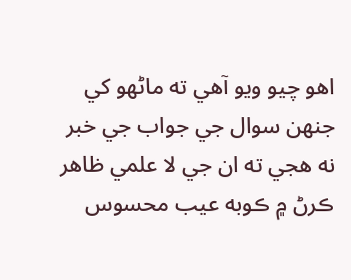اهو چيو ويو آهي ته ماڻهو کي جنهن سوال جي جواب جي خبر نه هجي ته ان جي لا علمي ظاهر ڪرڻ ۾ ڪوبه عيب محسوس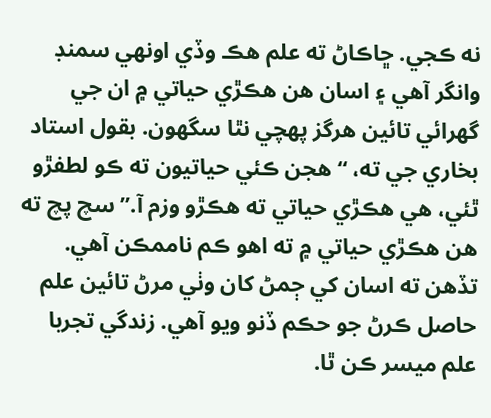نه ڪجي. ڇاڪاڻ ته علم هڪ وڏي اونهي سمنڊ وانگر آهي ۽ اسان هن هڪڙي حياتي ۾ ان جي گهرائي تائين هرگز پهچي نٿا سگهون. بقول استاد بخاري جي ته، “هجن ڪئي حياتيون ته ڪو لطفڙو ٿئي، هي هڪڙي حياتي ته هڪڙو وزم آ.” سچ پچ ته هن هڪڙي حياتي ۾ ته اهو ڪم ناممڪن آهي. تڏهن ته اسان کي ڄمڻ کان وٺي مرڻ تائين علم حاصل ڪرڻ جو حڪم ڏنو ويو آهي. زندگي تجربا علم ميسر ڪن ٿا.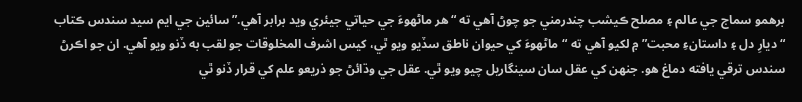برهمو سماج جي عالم ۽ مصلح ڪيشب چندرمني جو چوڻ آهي ته “هر ماڻهوءَ جي حياتي جيئري ويد برابر آهي.” سائين جي ايم سيد سندس ڪتاب “ديارِ دل ۽ داستانءِ محبت” ۾ لکيو آهي ته “ماڻهوءَ کي حيوان ناطق سڏيو ويو ٿي، کيس اشرف المخلوقات جو لقب به ڏنو ويو آهي. ان جو اڪرڻ سندس ترقي يافته دماغ هو. جنهن کي عقل سان سينگاريل چيو ويو ٿي. عقل جي وڌائڻ جو ذريعو علم کي قرار ڏنو ٿي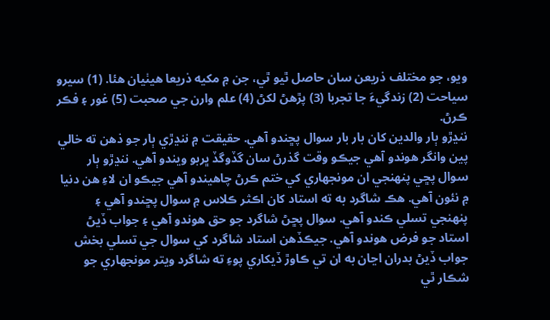ويو، جو مختلف ذريعن سان حاصل ٿيو ٿي، جن ۾ مکيه ذريعا هيٺيان هئا. (1) سيرو سياحت (2) زندگيءَ جا تجربا (3) پڙهڻ لکڻ (4) علم وارن جي صحبت (5) غور ۽ فڪر ڪرڻ.
ننڍڙو ٻار والدين کان بار بار سوال پڇندو آهي. حقيقت ۾ ننڍڙي ٻار جو ذهن ته خالي پين وانگر هوندو آهي جيڪو وقت گذرڻ سان گڏوگڏ ڀربو ويندو آهي. ننڍڙو ٻار سوال پڇي پنهنجي ان مونجهاري کي ختم ڪرڻ چاهيندو آهي جيڪو ان لاءِ هن دنيا ۾ نئون آهي. هڪ شاگرد به ته استاد کان اڪثر ڪلاس ۾ سوال پڇندو آهي ۽ پنهنجي تسلي ڪندو آهي. سوال پڇڻ شاگرد جو حق هوندو آهي ۽ جواب ڏيڻ استاد جو فرض هوندو آهي. جيڪڏهن استاد شاگرد کي سوال جي تسلي بخش جواب ڏيڻ بدران اڃان به ان تي ڪاوڙ ڏيکاري پوءِ ته شاگرد ويتر مونجهاري جو شڪار ٿي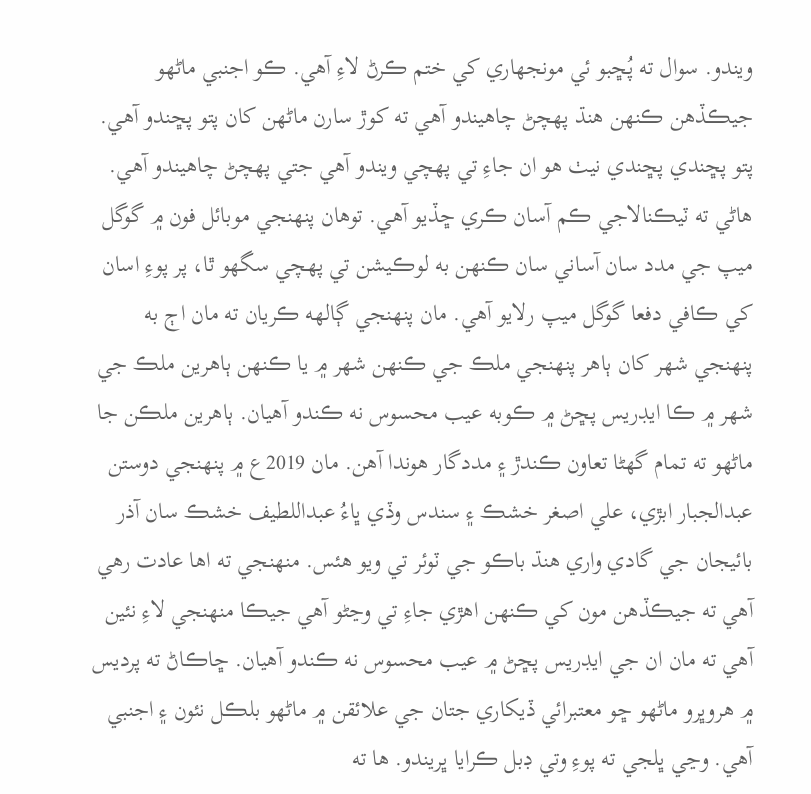ويندو. سوال ته پُڇبو ئي مونجهاري کي ختم ڪرڻ لاءِ آهي. ڪو اجنبي ماڻهو جيڪڏهن ڪنهن هنڌ پهچڻ چاهيندو آهي ته کوڙ سارن ماڻهن کان پتو پڇندو آهي. پتو پڇندي پڇندي نيٺ هو ان جاءِ تي پهچي ويندو آهي جتي پهچڻ چاهيندو آهي. هاڻي ته ٽيڪنالاجي ڪم آسان ڪري ڇڏيو آهي. توهان پنهنجي موبائل فون ۾ گوگل ميپ جي مدد سان آساني سان ڪنهن به لوڪيشن تي پهچي سگهو ٿا، پر پوءِ اسان کي ڪافي دفعا گوگل ميپ رلايو آهي. مان پنهنجي ڳالهه ڪريان ته مان اڄ به پنهنجي شهر کان ٻاهر پنهنجي ملڪ جي ڪنهن شهر ۾ يا ڪنهن ٻاهرين ملڪ جي شهر ۾ ڪا ايڊريس پڇڻ ۾ ڪوبه عيب محسوس نه ڪندو آهيان. ٻاهرين ملڪن جا ماڻهو ته تمام گهڻا تعاون ڪندڙ ۽ مددگار هوندا آهن. مان 2019ع ۾ پنهنجي دوستن عبدالجبار ابڙي، علي اصغر خشڪ ۽ سندس وڏي ڀاءُ عبداللطيف خشڪ سان آذر بائيجان جي گادي واري هنڌ باڪو جي ٽوئر تي ويو هئس. منهنجي ته اها عادت رهي آهي ته جيڪڏهن مون کي ڪنهن اهڙي جاءِ تي وڃڻو آهي جيڪا منهنجي لاءِ نئين آهي ته مان ان جي ايڊريس پڇڻ ۾ عيب محسوس نه ڪندو آهيان. ڇاڪاڻ ته پرديس ۾ هروڀرو ماڻهو ڇو معتبرائي ڏيکاري جتان جي علائقن ۾ ماڻهو بلڪل نئون ۽ اجنبي آهي. وڃي ڀلجي ته پوءِ وتي ڊبل ڪرايا ڀريندو. ها ته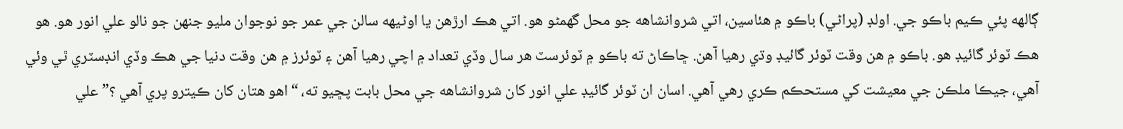ڳالهه پئي ڪيم باڪو جي. اولڊ (پراڻي) باڪو ۾ هئاسين، اتي شروانشاهه جو محل گهمڻو هو. اتي هڪ ارڙهن يا اوڻيهه سالن جي عمر جو نوجوان مليو جنهن جو نالو علي انور هو. هو هڪ ٽوئر گائيڊ هو. باڪو ۾ هن وقت ٽوئر گائيڊ وڌي رهيا آهن. ڇاڪاڻ ته باڪو ۾ ٽوئرسٽ هر سال وڏي تعداد ۾ اچي رهيا آهن ۽ ٽوئرز ۾ هن وقت دنيا جي هڪ وڏي انڊسٽري ٿي وئي آهي، جيڪا ملڪن جي معيشت کي مستحڪم ڪري رهي آهي. اسان ان ٽوئر گائيڊ علي انور کان شروانشاهه جي محل بابت پڇيو ته، “اهو هتان کان ڪيترو پري آهي ؟” علي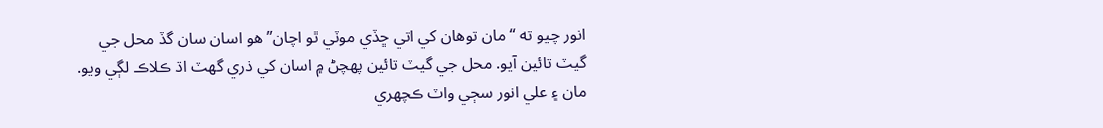انور چيو ته “مان توهان کي اتي ڇڏي موٽي ٿو اچان” هو اسان سان گڏ محل جي گيٽ تائين آيو. محل جي گيٽ تائين پهچڻ ۾ اسان کي ذري گهٽ اڌ ڪلاڪ لڳي ويو. مان ۽ علي انور سڄي واٽ ڪچهري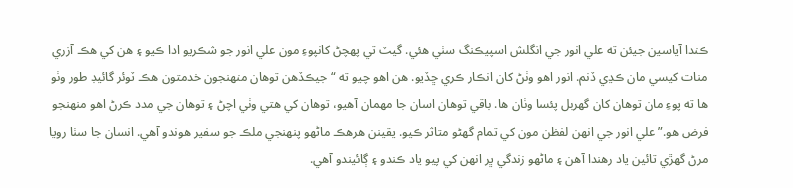ڪندا آياسين جيئن ته علي انور جي انگلش اسپيڪنگ سٺي هئي. گيٽ تي پهچڻ کانپوءِ مون علي انور جو شڪريو ادا ڪيو ۽ هن کي هڪ آزري منات کيسي مان ڪڍي ڏنم. انور اهو وٺڻ کان انڪار ڪري ڇڏيو. هن اهو چيو ته “جيڪڏهن توهان منهنجون خدمتون هڪ ٽوئر گائيڊ طور وٺو ها ته پوءِ مان توهان کان گهربل پئسا وٺان ها. باقي توهان اسان جا مهمان آهيو، توهان کي هتي وٺي اچڻ ۽ توهان جي مدد ڪرڻ اهو منهنجو فرض هو.” علي انور جي انهن لفظن مون کي تمام گهڻو متاثر ڪيو. يقينن هرهڪ ماڻهو پنهنجي ملڪ جو سفير هوندو آهي. انسان جا سٺا رويا مرڻ گهڙي تائين ياد رهندا آهن ۽ ماڻهو زندگي ڀر انهن کي پيو ياد ڪندو ۽ ڳائيندو آهي.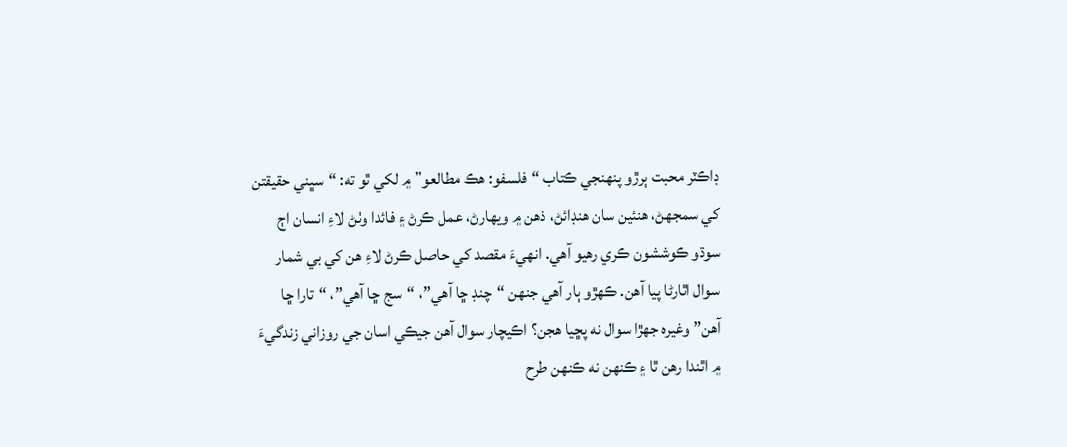ڊاڪٽر محبت ٻرڙو پنهنجي ڪتاب “فلسفو: هڪ مطالعو” ۾ لکي ٿو ته: “سڀني حقيقتن کي سمجهڻ، هنئين سان هنڊائڻ، ذهن ۾ ويهارڻ، عمل ڪرڻ ۽ فائدا وٺڻ لاءِ انسان اڄ سوڌو ڪوششون ڪري رهيو آهي. انهيءَ مقصد کي حاصل ڪرڻ لاءِ هن کي بي شمار سوال اٿارڻا پيا آهن. ڪهڙو ٻار آهي جنهن “چنڊ ڇا آهي”، “سج ڇا آهي”، “تارا ڇا آهن” وغيره جهڙا سوال نه پڇيا هجن؟ اڪيچار سوال آهن جيڪي اسان جي روزاني زندگيءَ ۾ اٿندا رهن ٿا ۽ ڪنهن نه ڪنهن طرح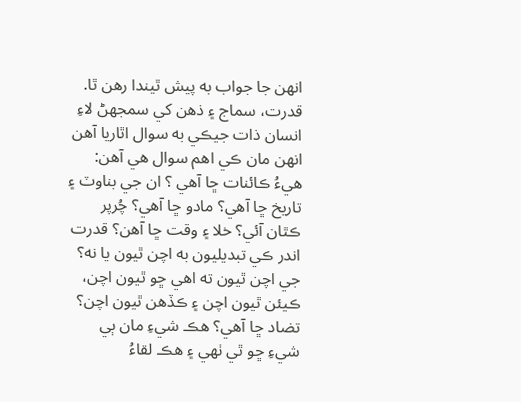انهن جا جواب به پيش ٿيندا رهن ٿا. قدرت، سماج ۽ ذهن کي سمجهڻ لاءِ انسان ذات جيڪي به سوال اٿاريا آهن انهن مان ڪي اهم سوال هي آهن: هيءُ ڪائنات ڇا آهي ؟ ان جي بناوٽ ۽ تاريخ ڇا آهي؟ مادو ڇا آهي؟ چُرپر ڪٿان آئي؟ خلا ۽ وقت ڇا آهن؟ قدرت اندر ڪي تبديليون به اچن ٿيون يا نه؟ جي اچن ٿيون ته اهي ڇو ٿيون اچن، ڪيئن ٿيون اچن ۽ ڪڏهن ٿيون اچن؟ تضاد ڇا آهي؟ هڪ شيءِ مان ٻي شيءِ ڇو ٿي ٺهي ۽ هڪ لقاءُ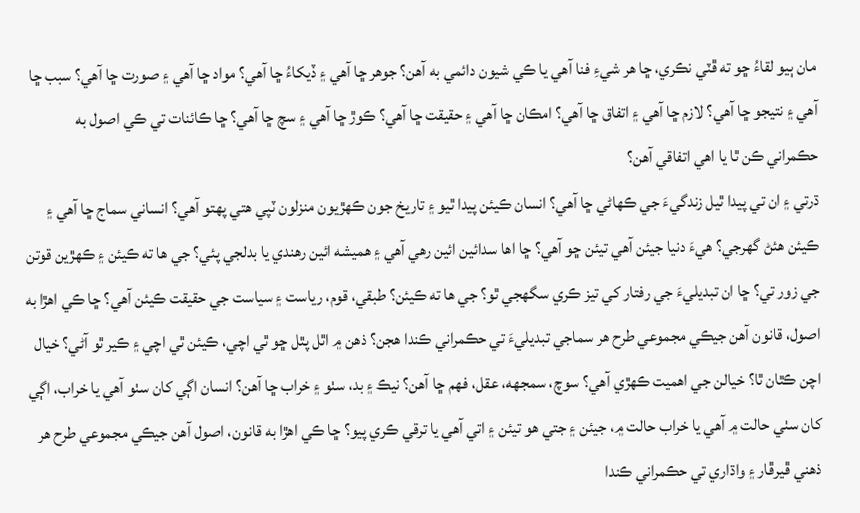مان ٻيو لقاءُ ڇو ته ڦٽي نڪري، ڇا هر شيءِ فنا آهي يا ڪي شيون دائمي به آهن؟ جوهر ڇا آهي ۽ ڏيکاءُ ڇا آهي؟ مواد ڇا آهي ۽ صورت ڇا آهي؟ سبب ڇا آهي ۽ نتيجو ڇا آهي؟ لازم ڇا آهي ۽ اتفاق ڇا آهي؟ امڪان ڇا آهي ۽ حقيقت ڇا آهي؟ ڪوڙ ڇا آهي ۽ سچ ڇا آهي؟ ڇا ڪائنات تي ڪي اصول به حڪمراني ڪن ٿا يا اهي اتفاقي آهن؟
ڌرتي ۽ ان تي پيدا ٿيل زندگيءَ جي ڪهاڻي ڇا آهي؟ انسان ڪيئن پيدا ٿيو ۽ تاريخ جون ڪهڙيون منزلون ٽپي هتي پهتو آهي؟ انساني سماج ڇا آهي ۽ ڪيئن هئڻ گهرجي؟ هيءَ دنيا جيئن آهي تيئن ڇو آهي؟ ڇا اها سدائين ائين رهي آهي ۽ هميشه ائين رهندي يا بدلجي پئي؟ جي ها ته ڪيئن ۽ ڪهڙين قوتن جي زور تي؟ ڇا ان تبديليءَ جي رفتار کي تيز ڪري سگهجي ٿو؟ جي ها ته ڪيئن؟ طبقي، قوم، رياست ۽ سياست جي حقيقت ڪيئن آهي؟ ڇا ڪي اهڙا به اصول، قانون آهن جيڪي مجموعي طرح هر سماجي تبديليءَ تي حڪمراني ڪندا هجن؟ ذهن ۾ اٿل پٿل ڇو ٿي اچي، ڪيئن ٿي اچي ۽ ڪير ٿو آڻي؟ خيال اچن ڪٿان ٿا؟ خيالن جي اهميت ڪهڙي آهي؟ سوچ، سمجهه، عقل، فهم ڇا آهن؟ نيڪ ۽ بد، سٺو ۽ خراب ڇا آهن؟ انسان اڳي کان سٺو آهي يا خراب، اڳي کان سٺي حالت ۾ آهي يا خراب حالت ۾، جيئن ۽ جتي هو تيئن ۽ اتي آهي يا ترقي ڪري پيو؟ ڇا ڪي اهڙا به قانون، اصول آهن جيڪي مجموعي طرح هر ذهني ڦيرڦار ۽ واڌاري تي حڪمراني ڪندا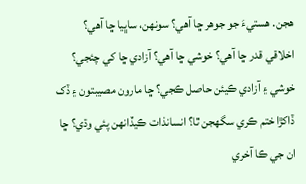هجن. هستيءَ جو جوهر ڇا آهي؟ سونهن، ساڀيا ڇا آهي؟ اخلاقي قدر ڇا آهي؟ خوشي ڇا آهي؟ آزادي ڇا کي چئجي؟ خوشي ۽ آزادي ڪيئن حاصل ڪجي؟ ڇا مارون مصيبتون ۽ ڏک ڏاکڙا ختم ڪري سگهجن ٿا؟ انسانذات ڪيڏانهن پئي وڌي؟ ڇا ان جي ڪا آخري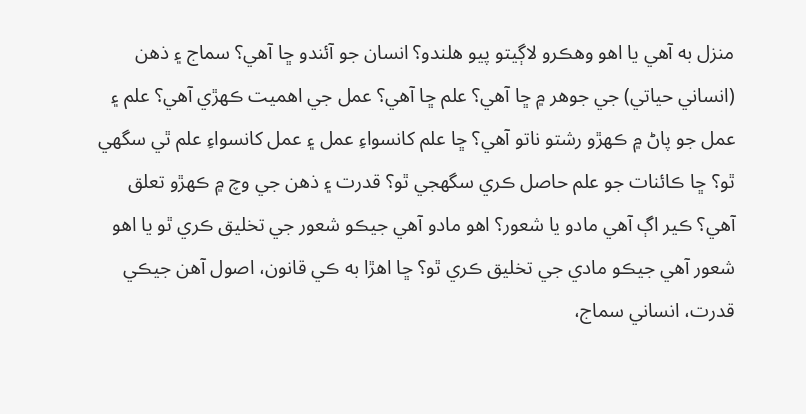منزل به آهي يا اهو وهڪرو لاڳيتو پيو هلندو؟ انسان جو آئندو ڇا آهي؟ سماج ۽ ذهن (انساني حياتي) جي جوهر ۾ ڇا آهي؟ علم ڇا آهي؟ عمل جي اهميت ڪهڙي آهي؟ علم ۽ عمل جو پاڻ ۾ ڪهڙو رشتو ناتو آهي؟ ڇا علم کانسواءِ عمل ۽ عمل کانسواءِ علم ٿي سگهي ٿو؟ ڇا ڪائنات جو علم حاصل ڪري سگهجي ٿو؟ قدرت ۽ ذهن جي وچ ۾ ڪهڙو تعلق آهي؟ ڪير اڳ آهي مادو يا شعور؟ اهو مادو آهي جيڪو شعور جي تخليق ڪري ٿو يا اهو شعور آهي جيڪو مادي جي تخليق ڪري ٿو؟ ڇا اهڙا به ڪي قانون، اصول آهن جيڪي قدرت، انساني سماج،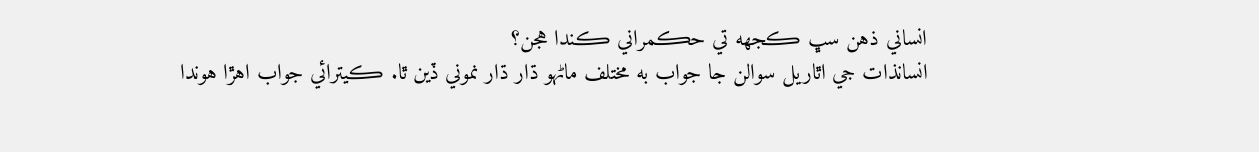انساني ذهن سڀ ڪجهه تي حڪمراني ڪندا هجن؟
انسانذات جي اٿاريل سوالن جا جواب به مختلف ماڻهو ڌار ڌار نموني ڏين ٿا. ڪيترائي جواب اهڙا هوندا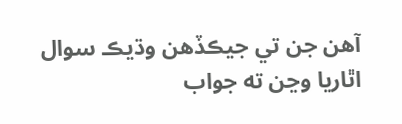آهن جن تي جيڪڏهن وڌيڪ سوال اٿاريا وڃن ته جواب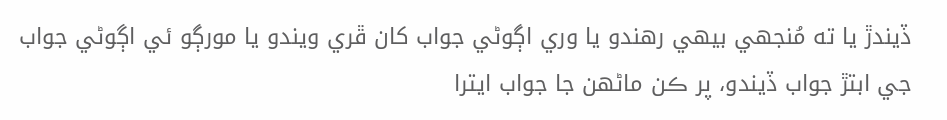ڏيندڙ يا ته مُنجهي بيهي رهندو يا وري اڳوڻي جواب کان ڦري ويندو يا مورڳو ئي اڳوڻي جواب جي ابتڙ جواب ڏيندو، پر ڪن ماڻهن جا جواب ايترا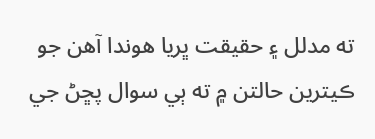ته مدلل ۽ حقيقت ڀريا هوندا آهن جو ڪيترين حالتن ۾ ته ٻي سوال پڇڻ جي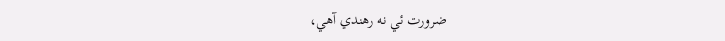ضرورت ئي نه رهندي آهي،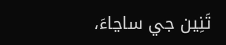تَنِين جي ساڃاءَ،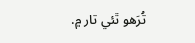تُرَهو ٿئي تار ۾.